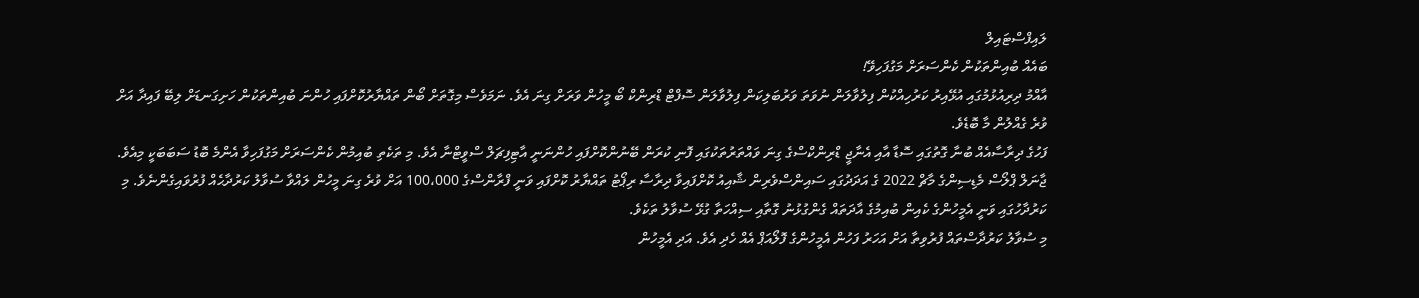ލައިފްސްޓައިލް
ބައެއް ބުއިންތަކުން ކެންސަރަށް މަގުފަހިވޭ!
އާއްމު ދިރިއުޅުމުގައި އުޅޭއިރު ކަރުހިއްކުން ފިލުވާލަން ނުވަތަ ވަރުބަލިކަން ފިލުވާލަން ސޮފްޓް ޑްރިންކް ބޯ މީހުން ވަރަށް ގިނަ އެވެ. ނަމަވެސް މިގޮތަށް ބޯން ތައްޔާރުކޮށްފައި ހުންނަ ބުއިންތަކުން ހަށިގަނޑަށް ލިބޭ ފައިދާ އަށް ވުރެ ގެއްލުން މާ ބޮޑެވެ.
ފަހުގެ ދިރާސާއެއް ބުނާ ގޮތުގައި ސޮޑާ އާއި އެނާޖީ ޑްރިންކްސްގެ ގިނަ ވައްތަރުތަކުގައި ފޮނި ކުރަން ބޭނުންކޮށްފައި ހުންނަނީ އާޓިފިޗަލް ސްވީޓްނާ އެވެ. މި ތަކެތި ބުއިމުން ކެންސަރަށް މަގުފަހިވާ އެންމެ ބޮޑު ސަބަބަކީ މިއެވެ.
ޖާނަލް ޕްލޯސް މެޑިސިންގެ މާޗް 2022 ގެ އަދަދުގައި ސައިންސްވެރިން ޝާއިއު ކޮށްފައިވާ ދިރާސާ ރިޕޯޓު ތައްޔާރު ކޮށްފައި ވަނީ ފްރާންސްގެ 100،000 އަށް ވުރެ ގިނަ މީހުން ލައްވާ ސުވާލު ކަރުދާޙެއް ފުރުވައިގެންނެވެ. މި ކަރުދާހުގައި ވަނީ އެމީހުންގެ ކެއިން ބުއިމުގެ އާދަތައް ގެންގުޅުނު ގޮތާއި ސިއްހަތާ ގުޅޭ ސުވާލު ތަކެވެ.
މި ސުވާލު ކަރުދާސްތައް ފުރުވިތާ އަށް އަހަރު ފަހުން އެމީހުންގެ ފޮލޯއަޕް އެއް ހެދި އެވެ. އަދި އެމީހުން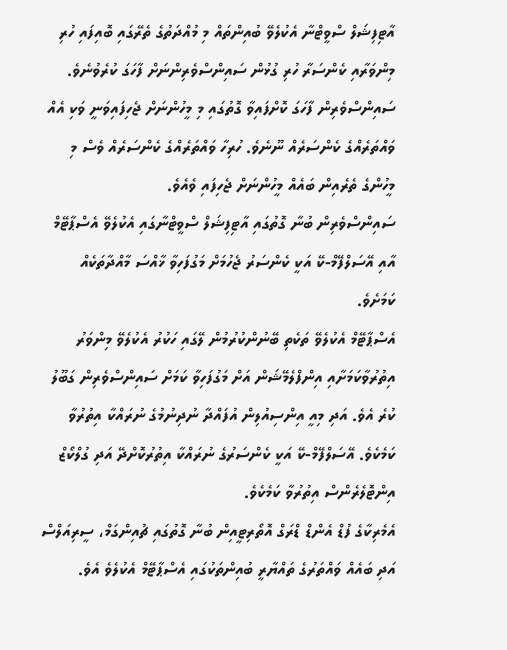އާޓިފިޝަލް ސްވީޓްނާ އެކުލެވޭ ބުއިންތައް މި މުއްދަތުގެ ތެރޭގައި ބޮއިފައި ހުރި މިންވަރާއި ކެންސަރާ ހުރި ގުޅުން ސައިންސްވެރިންނަށް ފާހަގަ ކުރެވުނެވެ.
ސައިންސްވެރިން ފާހަގަ ކޮށްފައިވާ ގޮތުގައި މި މީހުންނަށް ޖެހިފައިވަނީ ވަކި އެއް ވައްތަރެއްގެ ކެންސަރެއް ނޫނެވެ. ހުރިހާ ވައްތަރެއްގެ ކެންސަރެއް ވެސް މި މީހުންގެ ތެރެއިން ބައެއް މީހުންނަށް ޖެހިފައި ވެއެވެ.
ސައިންސްވެރިން ބުނާ ގޮތުގައި އާޓިފިޝަލް ސްވީޓްނާގައި އެކުލެވޭ އެސްޕާޓޭމް އާއި އޭސަލްފޭމް-ކޭ އަކީ ކެންސަރު ޖެހުމަށް މަގުފަހިވާ ޚާއްސަ މާއްދާތަކެއް ކަމަށެވެ.
އެސްޕާޓޭމް އެކުލެވޭ ތަކެތި ބޭނުންކުރުމުން ލޭގައި ހަކުރު އެކުލެވޭ މިންވަރު އިތުރުވާކަމަށާއި އިންފްލެމޭޝަން އަށް މަގުފަހިވާ ކަމަށް ސައިންސްވެރިން ގަބޫލު ކުރެ އެވެ. އަދި މިއީ އިންސިއުލިން އުފައްދާ ނުދިނުމުގެ ނުރައްކާ އިތުރުވާ ކަމެކެވެ. އޭސަލްފޭމް-ކޭ އަކީ ކެންސަރުގެ ނުރައްކާ އިތުރުކޮށްދޭ އަދި ގުލްކޯޒް އިންޓޮލެރެންސް އިތުރުވާ ކަމެކެވެ.
އެމެރިކާގެ ފުޑް އެންޑް ޑްރަގް އޮތޯރިޓީއިން ބުނާ ގޮތުގައި ޗުއިންގަމް، ސީރިއަލްސް އަދި ބައެއް ވައްތަރުގެ ތައްޔާރީ ބުއިންތަކުގައި އެސްޕާޓޭމް އެކުލެވެ އެވެ.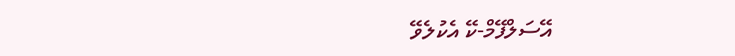އޭސަލްފޭމް-ކޭ އެކުލެވޭ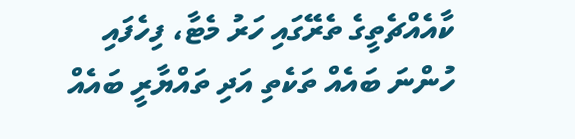ކާއެއްޗެތީގެ ތެރޭގައި ހަރު މެޓާ، ފިހެފައި ހުންނަ ބައެއް ތަކެތި އަދި ތައްޔާރީ ބައެއް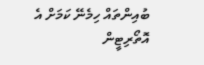ބުއިންތައް ހިމެނޭ ކަމަށް އެ އޮތޯރިޓީން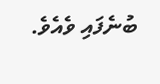ބުނެފައި ވެއެވެ.